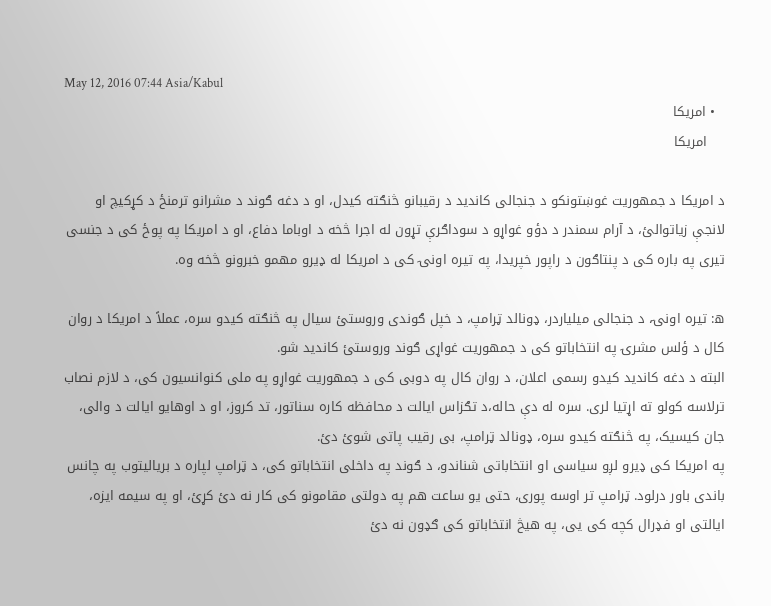May 12, 2016 07:44 Asia/Kabul
  • امریکا
    امریکا

د امریکا د جمهوریت غوښتونکو د جنجالی کاندید د رقیبانو څنګته کیدل، او د دغه ګوند د مشرانو ترمنځ د کړکیچ او لانجې زیاتوالئ، د آرام سمندر د دؤو غواړو د سوداګرې تړون له اجرا څخه د اوباما دفاع، او د امریکا په پوځ کی د جنسی تیری په باره کی د پنتاګون د راپور خپریدا، په تیره اونۍ کی د امریکا له ډیرو مهمو خبرونو څخه وه.

ه: تیره اونۍ، د جنجالی میلیاردر، ډونالد ټرامپ، د خپل ګوندی وروستئ سیال په څنګته کیدو سره، عملاً د امریکا د روان کال د ؤلس مشرۍ په انتخاباتو کی د جمهوریت غواړی ګوند وروستئ کاندید شو.
البته د دغه کاندید کیدو رسمی اعلان، د روان کال په دوبی کی د جمهوریت غواړو په ملی کنوانسیون کی، د لازم نصاب ترلاسه کولو ته اړتیا لری. سره له دې حاله،د تګزاس ایالت د محافظه کاره سناتور، تد کروز، او د اوهایو ایالت د والی، جان کیسیک، په څنګته کیدو سره، ډونالد ټرامپ، بی رقیب پاتی شوئ دئ.
په امریکا کی ډیرو لږو سیاسی او انتخاباتی شناندو، د ګوند په داخلی انتخاباتو کی، د ټرامپ لپاره د بریالیتوب په چانس باندی باور درلود. ټرامپ تر اوسه پوری، حتی یو ساعت هم په دولتی مقامونو کی کار نه دئ کړئ، او په سیمه ایزه، ایالتی او فډرال کچه کی یی، په هیڅ انتخاباتو کی ګډون نه دئ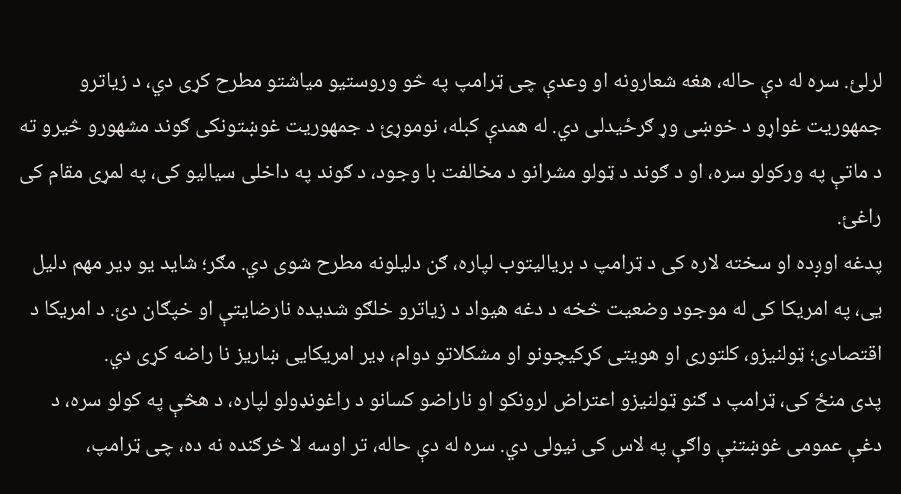لرلئ. سره له دې حاله، هغه شعارونه او وعدې چی ټرامپ په څو وروستیو میاشتو مطرح کړی دي، د زیاترو جمهوریت غواړو د خوښی وړ ګرځیدلی دي. له همدې کبله، نوموړئ د جمهوریت غوښتونکی ګوند مشهورو څیرو ته د ماتې په ورکولو سره، او د ګوند د ټولو مشرانو د مخالفت با وجود، د ګوند په داخلی سیالیو کی، په لمړی مقام کی راغئ.
پدغه اوږده او سخته لاره کی د ټرامپ د بریالیتوب لپاره، ګن دلیلونه مطرح شوی دي. مګر؛ شاید یو ډیر مهم دلیل یی، په امریکا کی له موجود وضعیت څخه د دغه هیواد د زیاترو خلګو شدیده نارضایتې او خپګان دئ. د امریکا د اقتصادی؛ ټولنیزو، کلتوری او هویتی کړکیچونو او مشکلاتو دوام، ډیر امریکایی ښاریز نا راضه کړی دي.
پدی منځ کی، ټرامپ د ګنو ټولنیزو اعتراض لرونکو او ناراضو کسانو د راغونډولو لپاره، د هڅې په کولو سره، د دغې عمومی غوښتنې واګې په لاس کی نیولی دي. سره له دې حاله، تر اوسه لا څرګنده نه ده، چی ټرامپ،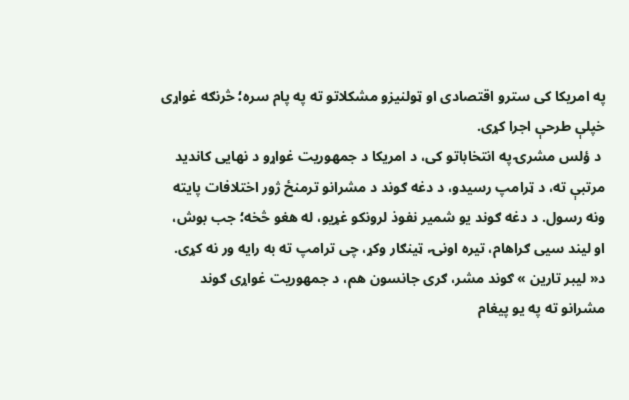په امریکا کی سترو اقتصادی او ټولنیزو مشکلاتو ته په پام سره؛ څرنګه غواړی خپلې طرحې اجرا کړی.
 د ؤلس مشرۍ په انتخاباتو کی، د امریکا د جمهوریت غواړو د نهایی کاندید مرتبې ته، د ټرامپ رسیدو، د دغه ګوند د مشرانو ترمنځ ژور اختلافات پایته ونه رسول. د دغه ګوند یو شمیر نفوذ لرونکو غړیو، له هغو څخه؛ جب بوش، او لیند سیی ګراهام، تیره اونۍ، ټینګار وکړ، چی ترامپ ته به رایه ور نه کړی. د« لیبر تارین » ګوند مشر، ګری جانسون هم، د جمهوریت غواړی ګوند مشرانو ته په یو پیغام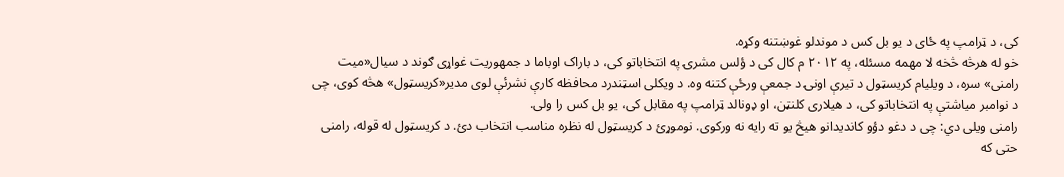کی، د ټرامپ په ځای د یو بل کس د موندلو غوښتنه وکړه.
خو له هرڅه څخه لا مهمه مسئله، په ۲۰۱۲ م کال کی د ؤلس مشرۍ په انتخاباتو کی، د باراک اوباما د جمهوریت غواړی ګوند د سیال«میت رامنی» سره، د ویلیام کریسټول د تیرې اونۍ د جمعې ورځې کتنه وه. د ویکلی اسټندرد محافظه کارې نشرئې لوی مدیر«کریسټول» هڅه کوی، چی د نوامبر میاشتې په انتخاباتو کی، د هیلاری کلنټن، او ډونالد ټرامپ په مقابل کی، یو بل کس را ولی.
رامنی ویلی دي: چی د دغو دؤو کاندیدانو هیڅ یو ته رایه نه ورکوی. نوموړئ د کریسټول له نظره مناسب انتخاب دئ. د کریسټول له قوله، رامنی حتی که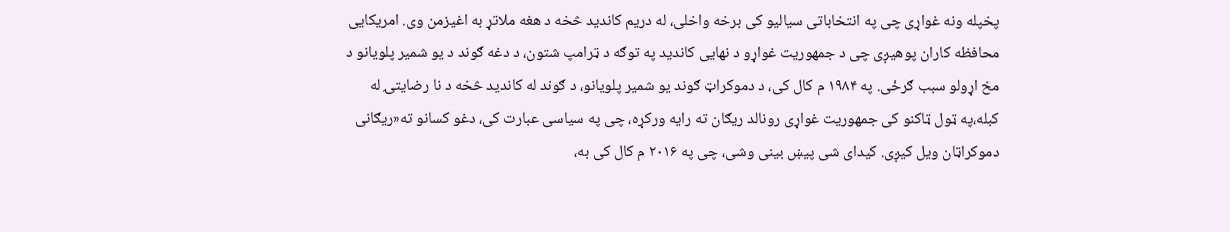پخپله ونه غواړی چی په انتخاباتی سیالیو کی برخه واخلی، له دریم کاندید څخه د هغه ملاتړ به اغیزمن وی. امریکایی محافظه کاران پوهیږی چی د جمهوریت غواړو د نهایی کاندید په توګه د ټرامپ شتون، د دغه ګوند د یو شمیر پلویانو د مخ اړولو سبب ګرځی. په ۱۹۸۴ م کال کی، د دموکراټ ګوند یو شمیر پلویانو، د ګوند له کاندید څخه د نا رضایتۍ له کبله،په ټول ټاکنو کی جمهوریت غواړی رونالد ریګان ته رایه ورکړه، چی په سیاسی عبارت کی، دغو کسانو ته«ریګانی دموکراټان ویل کیږی. کیدای شی پیښ بینی وشی، چی په ۲۰۱۶ م کال کی به،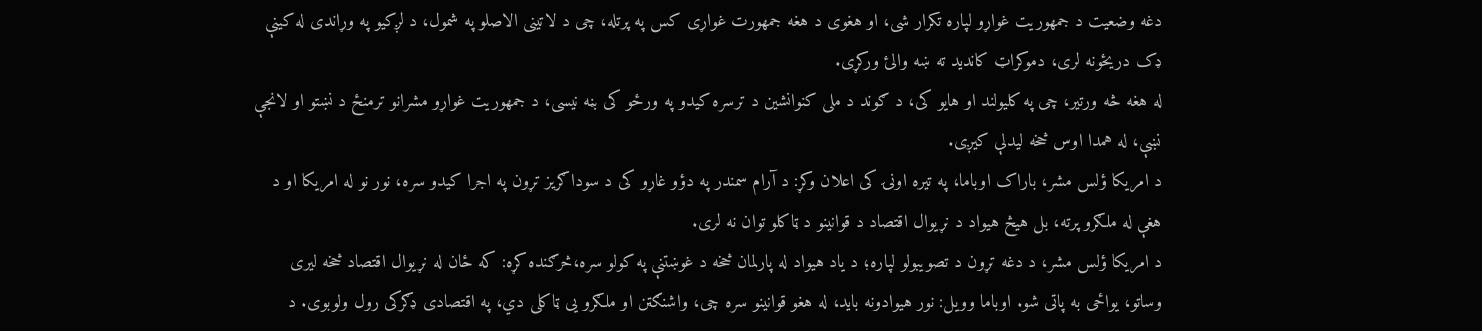دغه وضعیت د جمهوریت غواړو لپاره تکرار شی، او هغوی د هغه جمهورت غواړی کس په پرتله، چی د لاتینی الاصلو په شمول، د لږکیو په وړاندی له کینې ډک دریځونه لری، دموکراټ کاندید ته ښه والئ ورکړی.
له هغه څه ورتیر، چی په کلیولند او هایو کی، د ګوند د ملی کنوانشین د ترسره کیدو په ورځو کی بڼه نیسی، د جمهوریت غواړو مشرانو ترمنځ د نښتو او لانجې نښې، له همدا اوس څخه لیدلې کیږی.
د امریکا ؤلس مشر، باراک اوباما، په تیره اونۍ کی اعلان وکړ: د آرام سمندر په دؤو غاړو کی د سوداګریز تړون په اجرا کیدو سره، نور نو له امریکا او د هغې له ملګرو پرته، بل هیڅ هیواد د نړیوال اقتصاد د قوانینو د ټاکلو توان نه لری.
د امریکا ؤلس مشر، د دغه تړون د تصویبولو لپاره؛ د یاد هیواد له پارلمان څخه د غوښتنې په کولو سره،څرګنده کړه: که ځان له نړیوال اقتصاد څخه لیری وساتو، یواځی به پاتی شو. اوباما وویل: نور هیوادونه باید، له هغو قوانینو سره چی، واشنګټن او ملګرو یی ټاکلی دي، په اقتصادی ډګرکی رول ولوبوی. د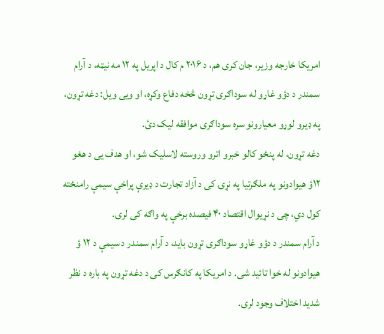امریکا خارجه وزیر، جان کری هم، د ۲۰۱۶ م کال د اپریل په ۱۲ مه نیټه، د آرام سمندر د دؤو غاړو له سوداګری تړون څخه دفاع وکړه، او ویی ویل: دغه تړون، په ډیرو لوړو معیارونو سره سوداګری موافقه لیک دئ.
دغه تړون، له پنځو کالو خبرو اترو وروسته لاسلیک شو، او هدف یی د هغو ۱۲ؤ هیوادونو په ملګرتیا په نړۍ کی د آزاد تجارت د ډیرې پراخې سیمې رامنځته کول دي، چی د نړیوال اقتصاد ۴۰ فیصده برخې په واګه کی لری.
د آرام سمندر د دؤو غاړو سوداګری تړون باید، د آرام سمندر د سیمې د ۱۲ ؤ هیوادونو له خوا تائید شی. د امریکا په کانګرس کی د دغه تړون په باره د نظر شدید اختلاف وجود لری.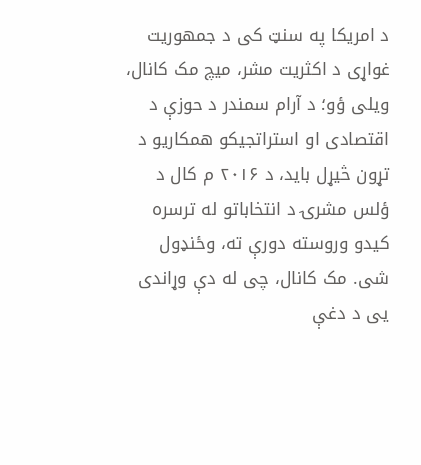د امریکا په سنټ کی د جمهوریت غواړی د اکثریت مشر، میچ مک کانال، ویلی ؤو؛ د آرام سمندر د حوزې د اقتصادی او استراتجیکو همکاریو د تړون څیړل باید، د ۲۰۱۶ م کال د ؤلس مشرۍ د انتخاباتو له ترسره کیدو وروسته دورې ته، وځنډول شی. مک کانال، چی له دې وړاندی یی د دغې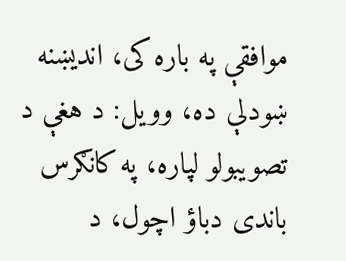موافقې په باره کی، اندیښنه ښودلې ده، وویل: د هغې د تصویبولو لپاره، په کانګرس باندی دباؤ اچول، د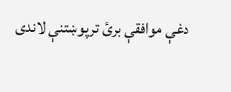دغې موافقې برئ ترپوښتنې لاندی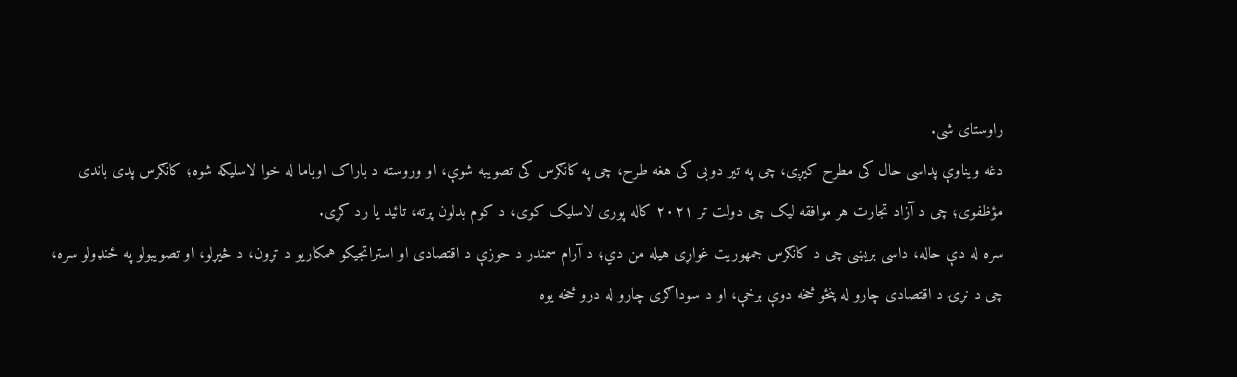راوستای شی.
دغه ویناوې پداسی حال کی مطرح کیږی، چی په تیر دوبی کی هغه طرح، چی په کانګرس کی تصویبه شوې، او وروسته د باراک اوباما له خوا لاسلیکه شوه؛ کانګرس پدی باندی مؤظفوی؛ چی د آزاد تجارت هر موافقه لیک چی دولت تر ۲۰۲۱ کاله پوری لاسلیک کوی، د کوم بدلون پرته، تائید یا رد کړی.
سره له دې حاله، داسی بریښی چی د کانګرس جمهوریت غواړی هیله من دي؛ د آرام سمندر د حوزې د اقتصادی او استراتجیکو همکاریو د تړون، د څیړلو، او تصویبولو په ځنډولو سره، چی د نړۍ د اقتصادی چارو له پنځو څخه دوې برخې، او د سوداګری چارو له درو څخه یوه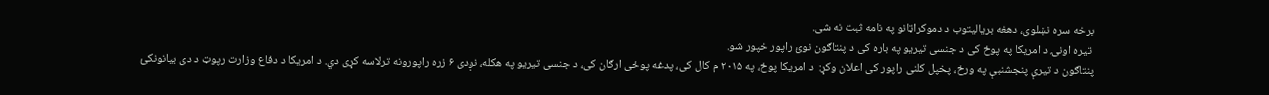برخه سره نښلوی، دهغه بریالیتوب د دموکراټانو په نامه ثبت نه شی.
 تیره اونۍ د امریکا په پوځ کی د جنسی تیریو په باره کی د پنتاګون نوئ راپور خپور شو.
پنتاګون د تیرې پنجشنبې په ورځ، پخپل کلنی راپور کی اعلان وکړ:  د امریکا پوځ، په ۲۰۱۵ م کال کی، پدغه پوځی ارګان کی، د جنسی تیریو په هکله، نږدی ۶ زره راپورونه ترلاسه کړی دي. د امریکا د دفاع وزارت رپوټ د دی بیانونکئ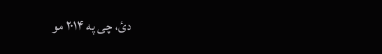دئ، چی په ۲۰۱۴ مو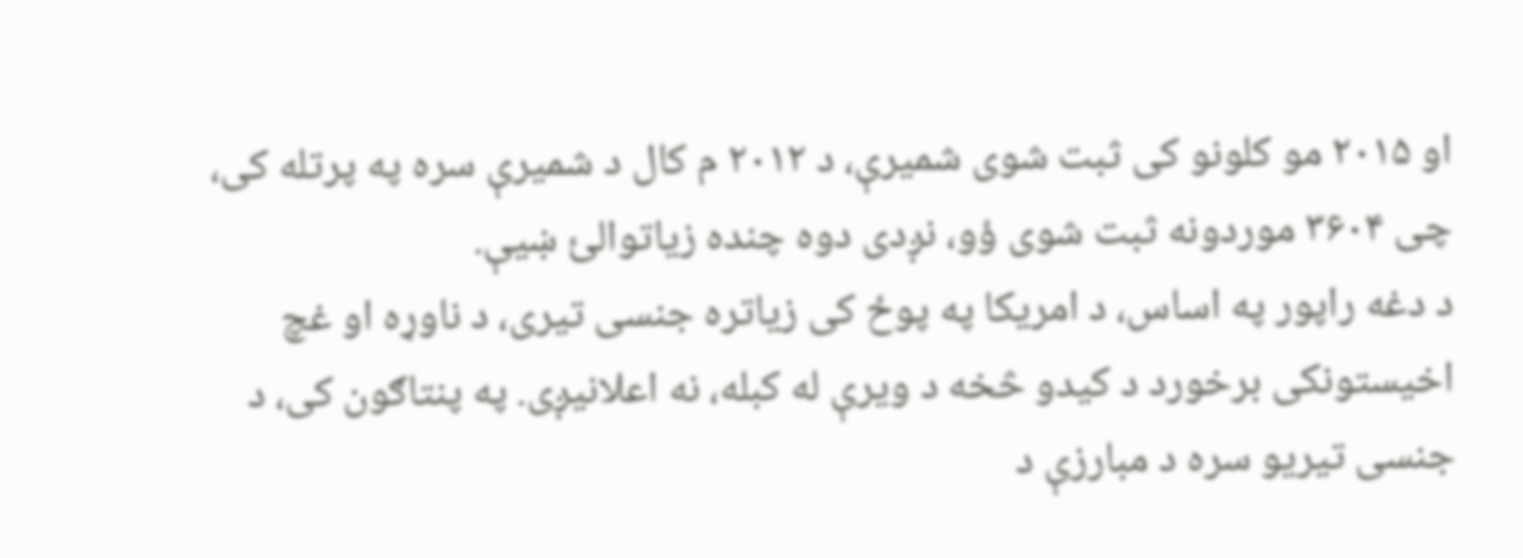او ۲۰۱۵ مو کلونو کی ثبت شوی شمیرې، د ۲۰۱۲ م کال د شمیرې سره په پرتله کی، چی ۳۶۰۴ موردونه ثبت شوی ؤو، نږدی دوه چنده زیاتوالئ ښیې.
د دغه راپور په اساس، د امریکا په پوځ کی زیاتره جنسی تیری، د ناوړه او غچ اخیستونکی برخورد د کیدو څخه د ویرې له کبله، نه اعلانیږی. په پنتاګون کی، د جنسی تیریو سره د مبارزې د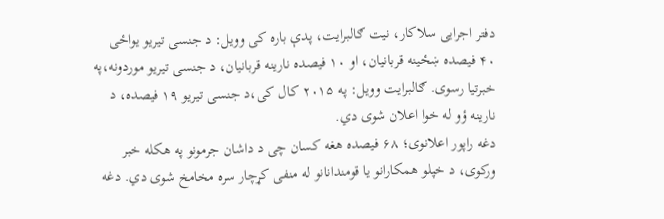دفتر اجرایی سلاکار، نیت ګالبرایت، پدې باره کی وویل: د جنسی تیریو یواځی ۴۰ فیصده ښځینه قربانیان، او ۱۰ فیصده نارینه قربانیان، د جنسی تیریو موردونه،په خبرتیا رسوی. ګالبرایت وویل: په ۲۰۱۵ کال کی،د جنسی تیریو ۱۹ فیصده، د نارینه ؤو له خوا اعلان شوی دي.
دغه راپور اعلانوی؛ ۶۸ فیصده هغه کسان چی د داشان جرمونو په هکله خبر ورکوی، د خپلو همکارانو یا قومندانانو له منفی کړچار سره مخامخ شوی دي. دغه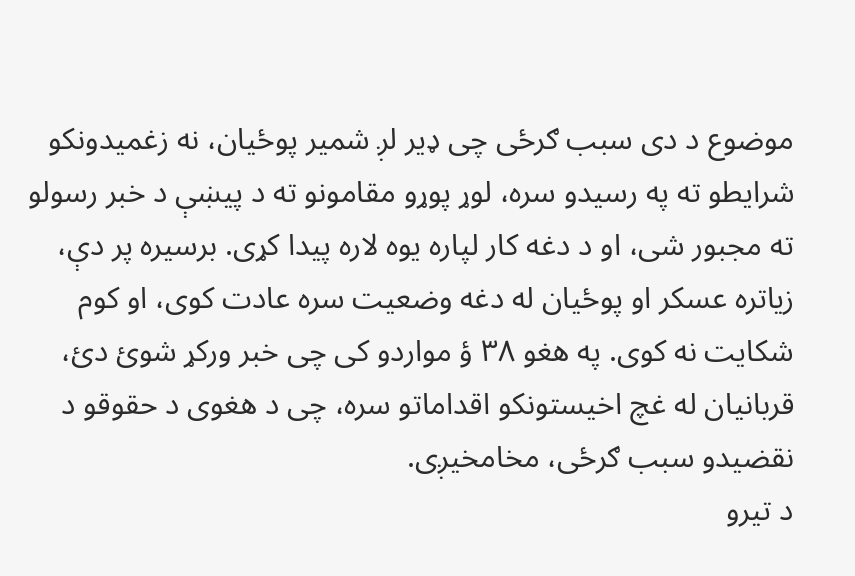موضوع د دی سبب ګرځی چی ډیر لږ شمیر پوځیان، نه زغمیدونکو شرایطو ته په رسیدو سره، لوړ پوړو مقامونو ته د پیښې د خبر رسولو ته مجبور شی، او د دغه کار لپاره یوه لاره پیدا کړی. برسیره پر دې، زیاتره عسکر او پوځيان له دغه وضعیت سره عادت کوی، او کوم شکایت نه کوی. په هغو ۳۸ ؤ مواردو کی چی خبر ورکړ شوئ دئ، قربانیان له غچ اخیستونکو اقداماتو سره، چی د هغوی د حقوقو د نقضیدو سبب ګرځی، مخامخیږی.
د تیرو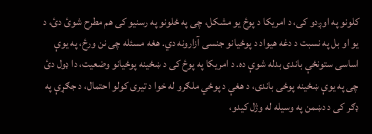کلونو په اوږدو کی، د امریکا د پوځ یو مشکل، چی په ځلونو په رسنیو کی هم مطرح شوئ دئ، د یو او بل په نسبت د دغه هیواد د پوځیانو جنسی آزارونه دي. هغه مسئله چی نن ورځ، په یوې اساسی ستونځې باندی بدله شوې ده. د امریکا په پوځ کی د ښځینه پوځیانو وضعیت، دا ډول دئ چی په یوې ښځینه پوځی باندی، د هغې د پوځي ملګرو له خوا د تیری کولو احتمال، د جګړې په ډګر کی د دښمن په وسیله له وژل کیدو،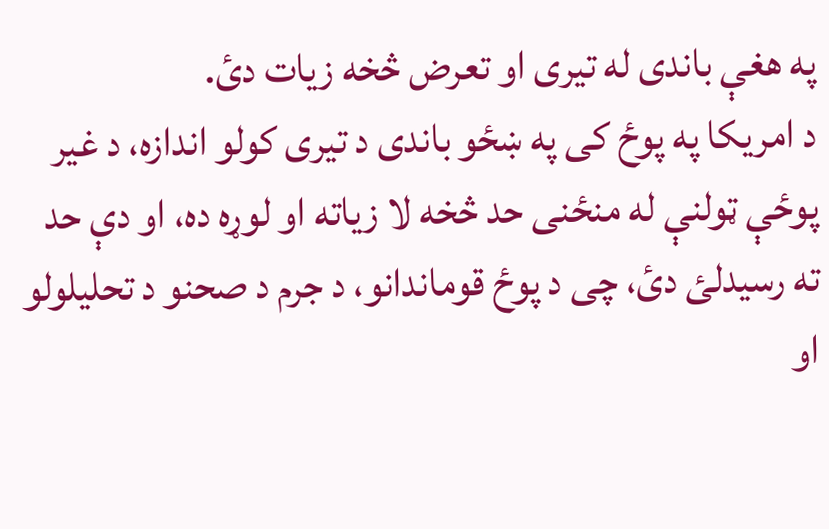په هغې باندی له تیری او تعرض څخه زیات دئ.
د امریکا په پوځ کی په ښځو باندی د تیری کولو اندازه، د غیر پوځې ټولنې له منځنی حد څخه لا زیاته او لوړه ده، او دې حد ته رسیدلئ دئ، چی د پوځ قوماندانو، د جرم د صحنو د تحلیلولو او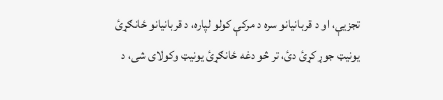تجزیې، او د قربانیانو سره د مرکې کولو لپاره، د قربانیانو ځانګړئ یونیټ جوړ کړئ دئ، تر څو دغه ځانګړئ یونیټ وکولای شی، د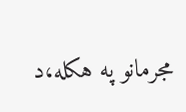مجرمانو په هکله،د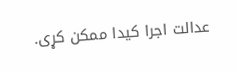عدالت اجرا کیدا ممکن کړی.